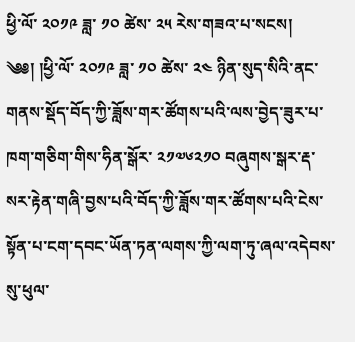ཕྱི་ལོ་ ༢༠༡༩ ཟླ་ ༡༠ ཚེས་ ༢༥ རེས་གཟའ་པ་སངས།
༄༅། །ཕྱི་ལོ་ ༢༠༡༩ ཟླ་ ༡༠ ཚེས་ ༢༤ ཉིན་སུད་སིའི་ནང་གནས་སྡོད་བོད་ཀྱི་ཟློས་གར་ཚོགས་པའི་ལས་བྱེད་ཟུར་པ་ཁག་གཅིག་གིས་ཧིན་སྒོར་ ༢༡༧༦༢༡༠ བཞུགས་སྒར་རྡ་སར་རྟེན་གཞི་བྱས་པའི་བོད་ཀྱི་ཟློས་གར་ཚོགས་པའི་ངེས་སྟོན་པ་ངག་དབང་ཡོན་ཏན་ལགས་ཀྱི་ལག་ཏུ་ཞལ་འདེབས་སུ་ཕུལ་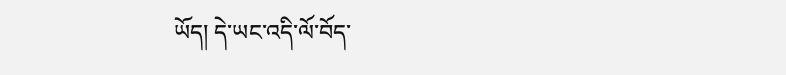ཡོད། དེ་ཡང་འདི་ལོ་བོད་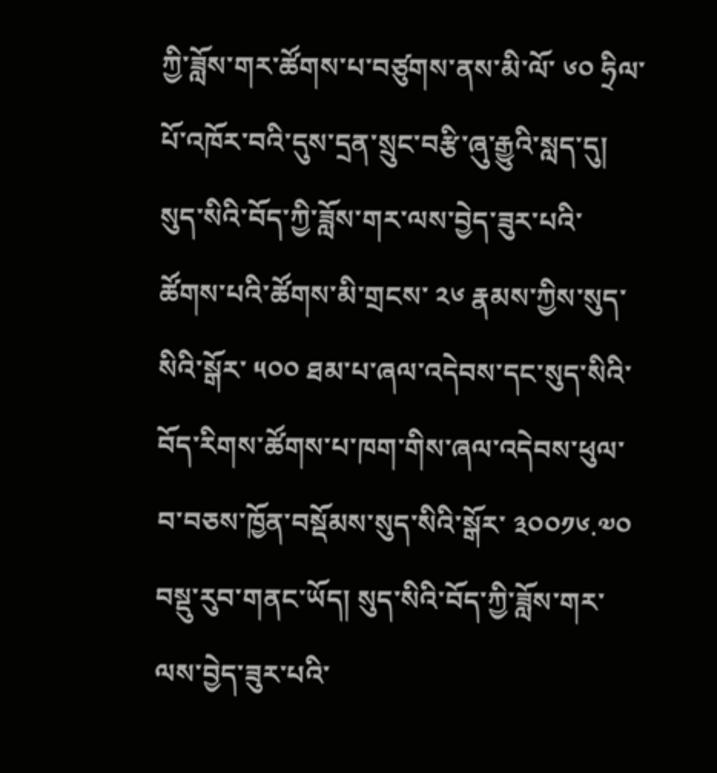ཀྱི་ཟློས་གར་ཚོགས་པ་བཙུགས་ནས་མི་ལོ་ ༦༠ ཧྲིལ་པོ་འཁོར་བའི་དུས་དྲན་སྲུང་བརྩི་ཞུ་རྒྱུའི་སླད་དུ། སུད་སིའི་བོད་ཀྱི་ཟློས་གར་ལས་བྱེད་ཟུར་པའི་ཚོགས་པའི་ཚོགས་མི་གྲངས་ ༢༦ རྣམས་ཀྱིས་སུད་སིའི་སྒོར་ ༥༠༠ ཐམ་པ་ཞལ་འདེབས་དང་སུད་སིའི་བོད་རིགས་ཚོགས་པ་ཁག་གིས་ཞལ་འདེབས་ཕུལ་བ་བཅས་ཁྱོན་བསྡོམས་སུད་སིའི་སྒོར་ ༣༠༠༡༦.༧༠ བསྡུ་རུབ་གནང་ཡོད། སུད་སིའི་བོད་ཀྱི་ཟློས་གར་ལས་བྱེད་ཟུར་པའི་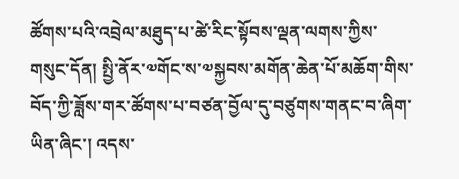ཚོགས་པའི་འབྲེལ་མཐུད་པ་ཚེ་རིང་སྟོབས་ལྡན་ལགས་ཀྱིས་གསུང་དོན། སྤྱི་ནོར་༧གོང་ས་༧སྐྱབས་མགོན་ཆེན་པོ་མཆོག་གིས་བོད་ཀྱི་ཟློས་གར་ཚོགས་པ་བཙན་བྱོལ་དུ་བཙུགས་གནང་བ་ཞིག་ཡིན་ཞིང་། འདས་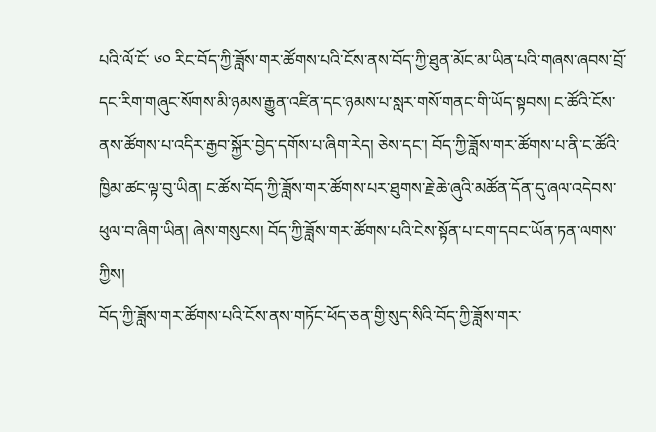པའི་ལོ་ངོ་ ༦༠ རིང་བོད་ཀྱི་ཟློས་གར་ཚོགས་པའི་ངོས་ནས་བོད་ཀྱི་ཐུན་མོང་མ་ཡིན་པའི་གཞས་ཞབས་བྲོ་དང་རིག་གཞུང་སོགས་མི་ཉམས་རྒྱུན་འཛིན་དང་ཉམས་པ་སླར་གསོ་གནང་གི་ཡོད་སྟབས། ང་ཚོའི་ངོས་ནས་ཚོགས་པ་འདིར་རྒྱབ་སྐྱོར་བྱེད་དགོས་པ་ཞིག་རེད། ཅེས་དང་། བོད་ཀྱི་ཟློས་གར་ཚོགས་པ་ནི་ང་ཚོའི་ཁྱིམ་ཚང་ལྟ་བུ་ཡིན། ང་ཚོས་བོད་ཀྱི་ཟློས་གར་ཚོགས་པར་ཐུགས་རྗེ་ཆེ་ཞུའི་མཚོན་དོན་དུ་ཞལ་འདེབས་ཕུལ་བ་ཞིག་ཡིན། ཞེས་གསུངས། བོད་ཀྱི་ཟློས་གར་ཚོགས་པའི་ངེས་སྟོན་པ་ངག་དབང་ཡོན་ཏན་ལགས་ཀྱིས།
བོད་ཀྱི་ཟློས་གར་ཚོགས་པའི་ངོས་ནས་གཏོང་ཕོད་ཅན་གྱི་སུད་སིའི་བོད་ཀྱི་ཟློས་གར་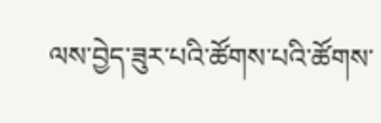ལས་བྱེད་ཟུར་པའི་ཚོགས་པའི་ཚོགས་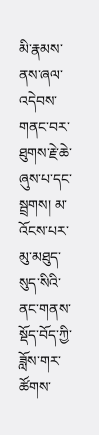མི་རྣམས་ནས་ཞལ་འདེབས་གནང་བར་ཐུགས་རྗེ་ཆེ་ཞུས་པ་དང་སྦྲགས། མ་འོངས་པར་མུ་མཐུད་སུད་སིའི་ནང་གནས་སྡོད་བོད་ཀྱི་ཟློས་གར་ཚོགས་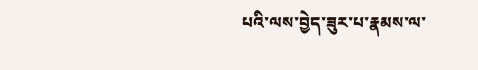པའི་ལས་བྱེད་ཟུར་པ་རྣམས་ལ་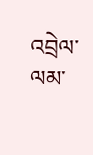འབྲེལ་ལམ་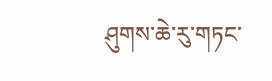ཤུགས་ཆེ་རུ་གཏང་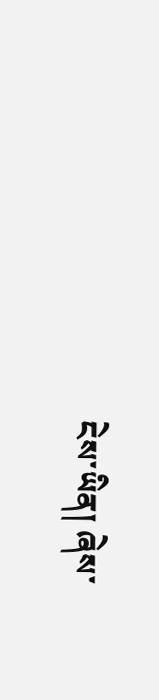ངེས་ཡིན། ཞེས་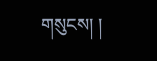གསུངས། །